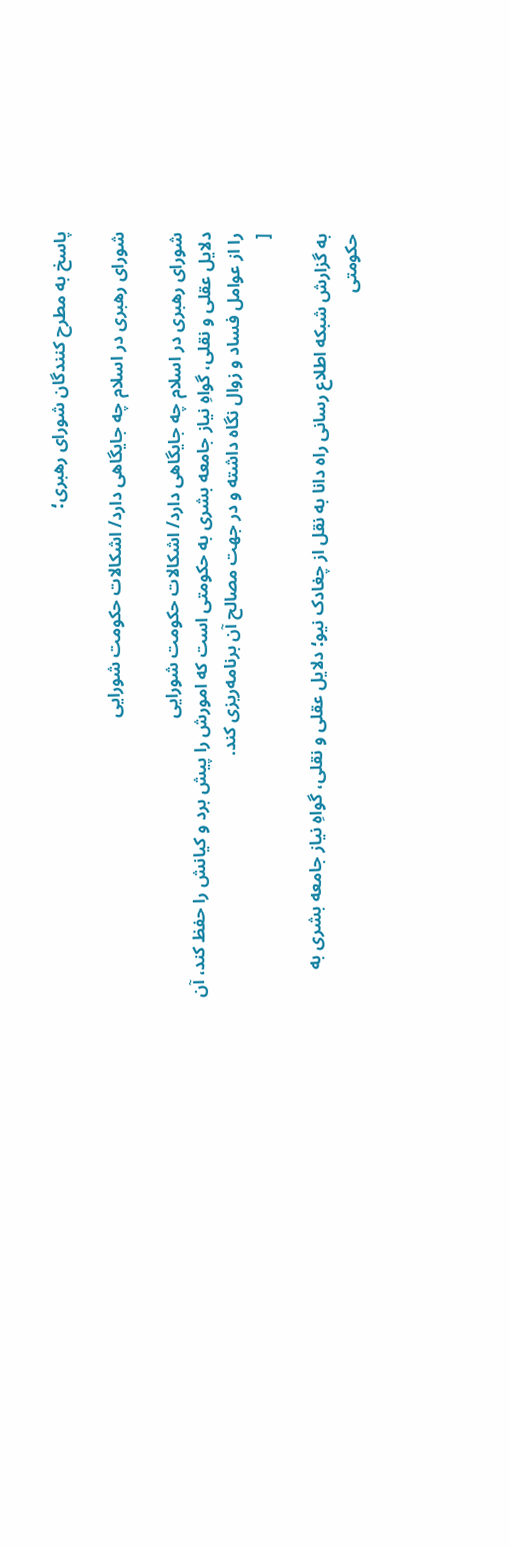پاسخ به مطرح کنندگان شورای رهبری؛

شورای رهبری در اسلام چه جایگاهی دارد/ اشکالات حکومت شورایی

شورای رهبری در اسلام چه جایگاهی دارد/ اشکالات حکومت شورایی
دلایل عقلی و نقلی، گواهِ نیاز جامعه بشری به حکومتی است که امورش را پیش برد و کیانش را حفظ کند، آن را از عوامل فساد و زوال نگاه داشته و در جهت مصالح آن برنامه‌ریزی کند.
[

به گزارش شبکه اطلاع رسانی راه دانا به نقل از چغادک نیو؛ دلایل عقلی و نقلی، گواهِ نیاز جامعه بشری به حکومتی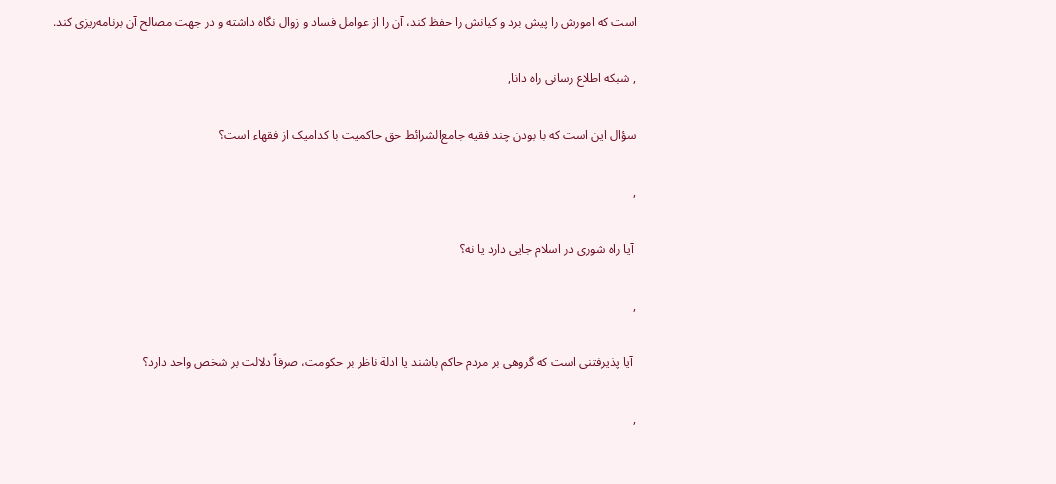است که امورش را پیش برد و کیانش را حفظ کند، آن را از عوامل فساد و زوال نگاه داشته و در جهت مصالح آن برنامه‌ریزی کند.

, شبکه اطلاع رسانی راه دانا,

سؤال این است که با بودن چند فقیه جامع‌الشرائط حق حاکمیت با کدامیک از فقهاء است؟

,

 آیا راه شوری در اسلام جایی دارد یا نه؟

,

 آیا پذیرفتنی است که گروهی بر مردم حاکم باشند یا ادلة ناظر بر حکومت، صرفاً دلالت بر شخص واحد دارد؟

,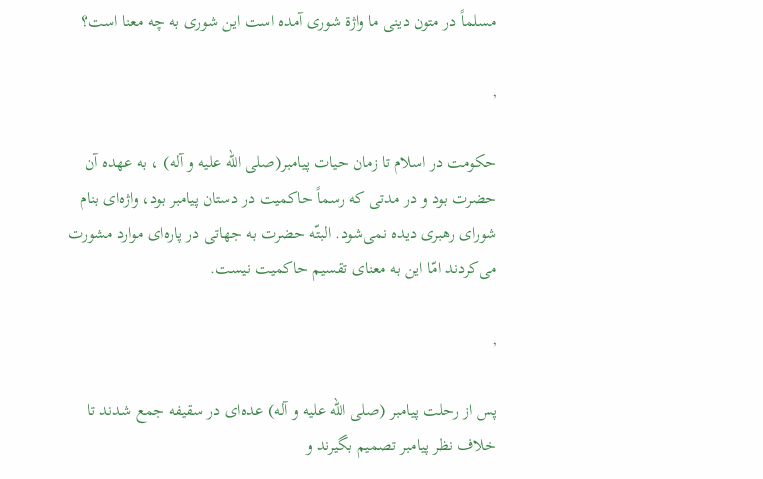مسلماً در متون دینی ما واژة شوری آمده است این شوری به چه معنا است؟

,

حکومت در اسلام تا زمان حیات پیامبر(صلی الله علیه و آله) ، به عهده آن حضرت بود و در مدتی که رسماً‌ حاکمیت در دستان پیامبر بود، واژه‌ای بنام شورای رهبری دیده نمی‌شود. البتّه حضرت به جهاتی در پاره‌ای موارد مشورت می‌کردند امّا این به معنای تقسیم حاکمیت نیست.

,

پس از رحلت پیامبر (صلی الله علیه و آله) عده‌ای در سقیفه جمع شدند تا خلاف نظر پیامبر تصمیم بگیرند و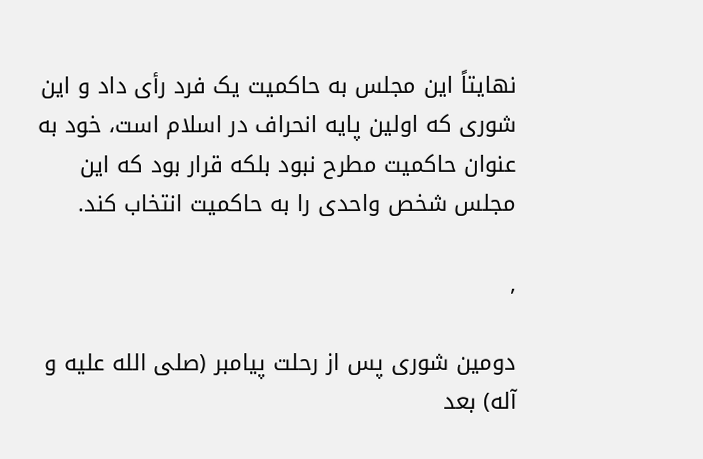نهایتاً این مجلس به حاکمیت یک فرد رأی داد و این شوری که اولین پایه انحراف در اسلام است،‌ خود به عنوان حاکمیت مطرح نبود بلکه قرار بود که این مجلس شخص واحدی را به حاکمیت انتخاب کند.

,

دومین شوری پس از رحلت پیامبر (صلی الله علیه و آله) بعد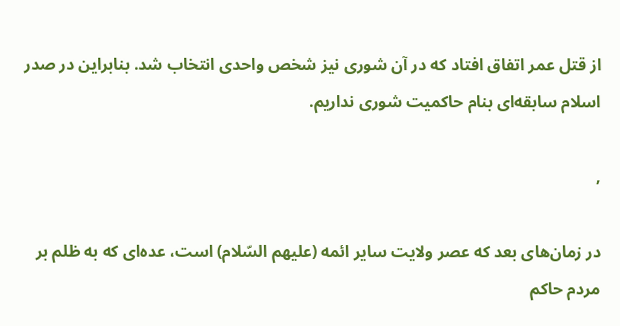از قتل عمر اتفاق افتاد که در آن شوری نیز شخص واحدی انتخاب شد. بنابراین در صدر اسلام سابقه‌ای بنام حاکمیت شوری نداریم.

,

در زمان‌های بعد که عصر ولایت سایر ائمه (علیهم السّلام) است، عده‌ای که به ظلم بر مردم حاکم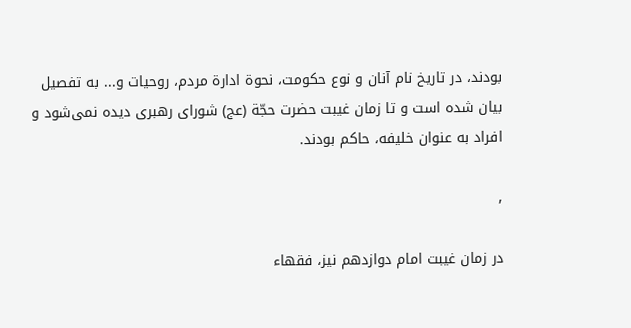بودند، ‌در تاریخ نام آنان و نوع حکومت، ‌نحوة ادارة مردم، روحیات و... به تفصیل بیان شده است و تا زمان غیبت حضرت حجّة (عج) شورای رهبری دیده نمی‌شود و افراد به عنوان خلیفه، حاکم بودند.

,

در زمان غیبت امام دوازدهم نیز، فقهاء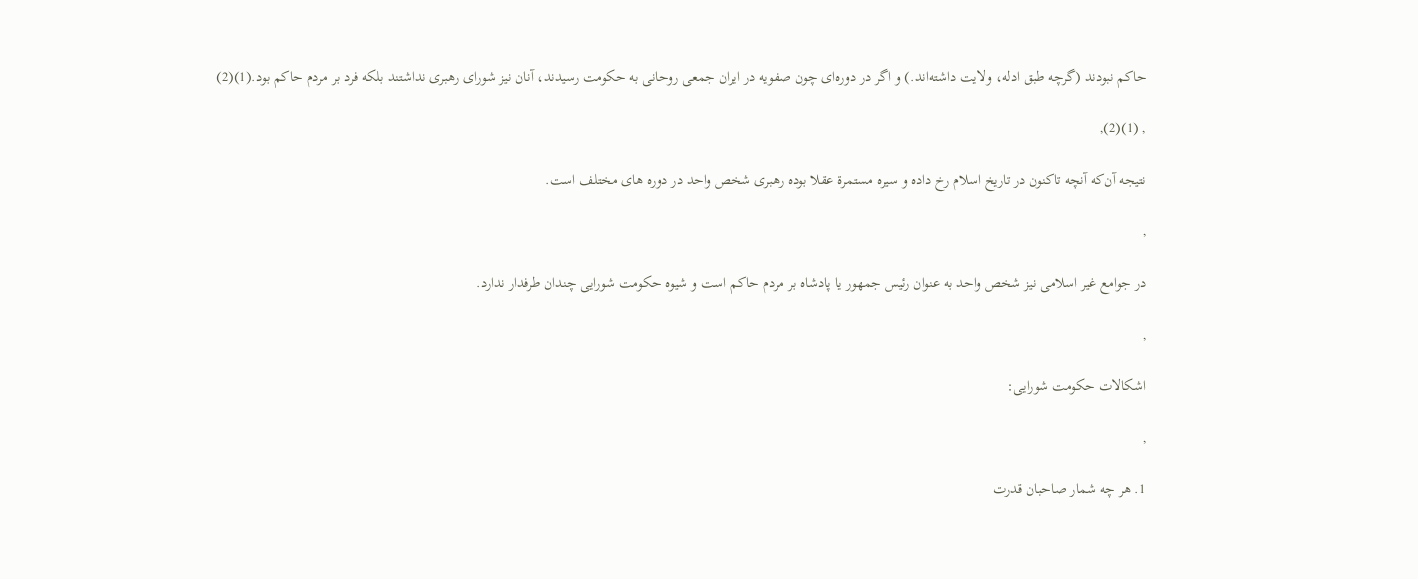حاکم نبودند (گرچه طبق ادله، ولایت داشته‌اند.) و اگر در دوره‌ای چون صفویه در ایران جمعی روحانی به حکومت رسیدند، آنان نیز شورای رهبری نداشتند بلکه فرد بر مردم حاکم بود.(1)(2)

, (1)(2),

نتیجه آن‌که آنچه تاکنون در تاریخ اسلام رخ داده و سیره مستمرة عقلا بوده رهبری شخص واحد در دوره های مختلف است.

,

در جوامع غیر اسلامی نیز شخص واحد به عنوان رئیس جمهور یا پادشاه بر مردم حاکم است و شیوه حکومت شورایی چندان طرفدار ندارد.

,

اشکالات حکومت شورایی:

,

1. هر چه شمار صاحبان قدرت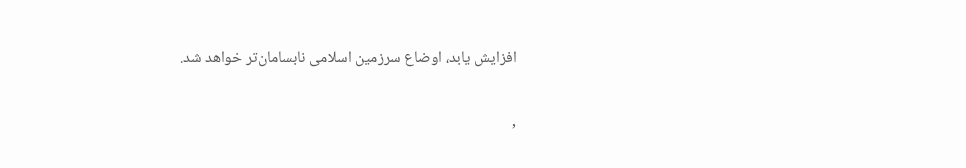افزایش یابد، اوضاع سرزمین اسلامی نابسامان‌تر خواهد شد.

,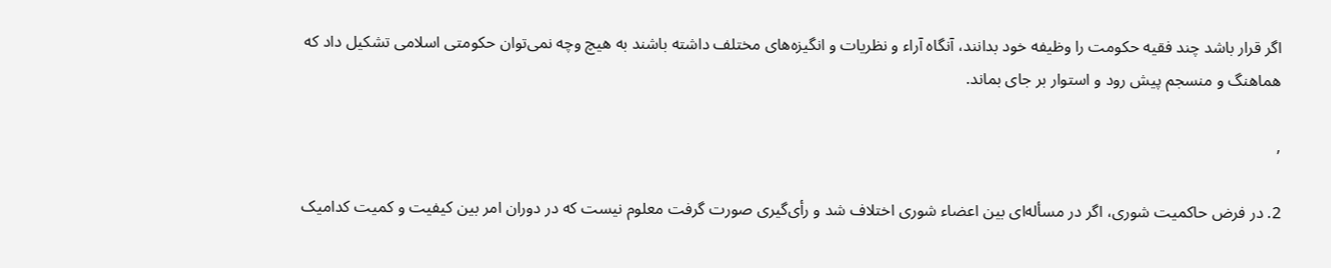اگر قرار باشد چند فقیه حکومت را وظیفه خود بدانند، آنگاه آراء و نظریات و انگیزه‌های مختلف داشته باشند به هیچ وچه نمی‌توان حکومتی اسلامی تشکیل داد که هماهنگ و منسجم پیش رود و استوار بر جای بماند.

,

2. در فرض حاکمیت شوری، اگر در مسأله‌ای بین اعضاء شوری اختلاف شد و رأی‌گیری صورت گرفت معلوم نیست که در دوران امر بین کیفیت و کمیت کدامیک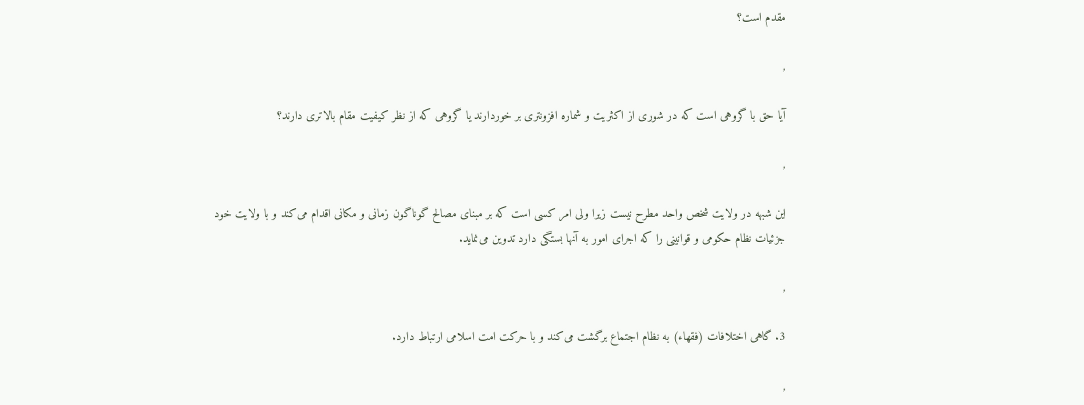مقدم است؟

,

آیا حق با گروهی است که در شوری از اکثریت و شماره افزونتری بر خوردارند یا گروهی که از نظر کیفیت مقام بالاتری دارند؟

,

این شبهه در ولایت شخص واحد مطرح نیست زیرا ولی امر کسی است که بر مبنای مصالح گوناگون زمانی و مکانی اقدام می‌کند و با ولایت خود جزئیات نظام حکومی و قوانینی را که اجرای امور به آنها بستگی دارد تدوین می‌نماید.

,

3. گاهی اختلافات (فقهاء) به نظام اجتماع برگشت می‌کند و با حرکت امت اسلامی ارتباط دارد.

,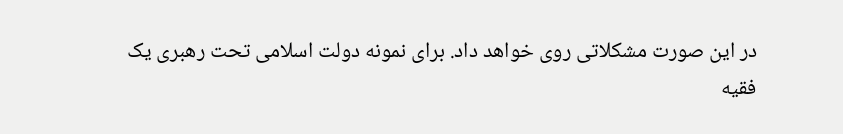در این صورت مشکلاتی روی خواهد داد. برای نمونه دولت اسلامی تحت رهبری یک فقیه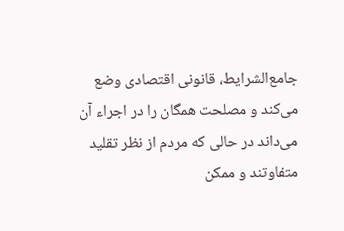جامع‌الشرایط، قانونی اقتصادی وضع می‌کند و مصلحت همگان را در اجراء آن می‌داند در حالی که مردم از نظر تقلید متفاوتند و ممکن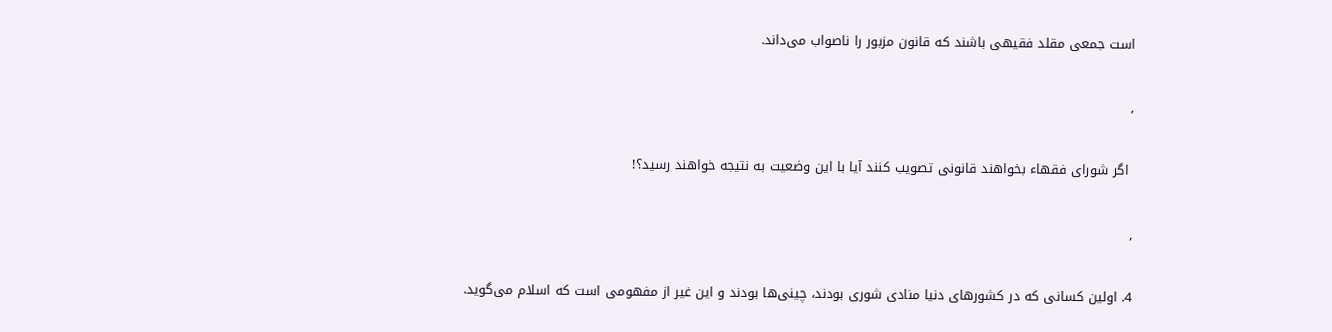است جمعی مقلد فقیهی باشند که قانون مزبور را ناصواب می‌داند.

,

 اگر شورای فقهاء بخواهند قانونی تصویب کنند آیا با این وضعیت به نتیجه خواهند رسید؟!

,

4. اولین کسانی که در کشورهای دنیا منادی شوری بودند، چینی‌ها بودند و این غیر از مفهومی است که اسلام می‌گوید.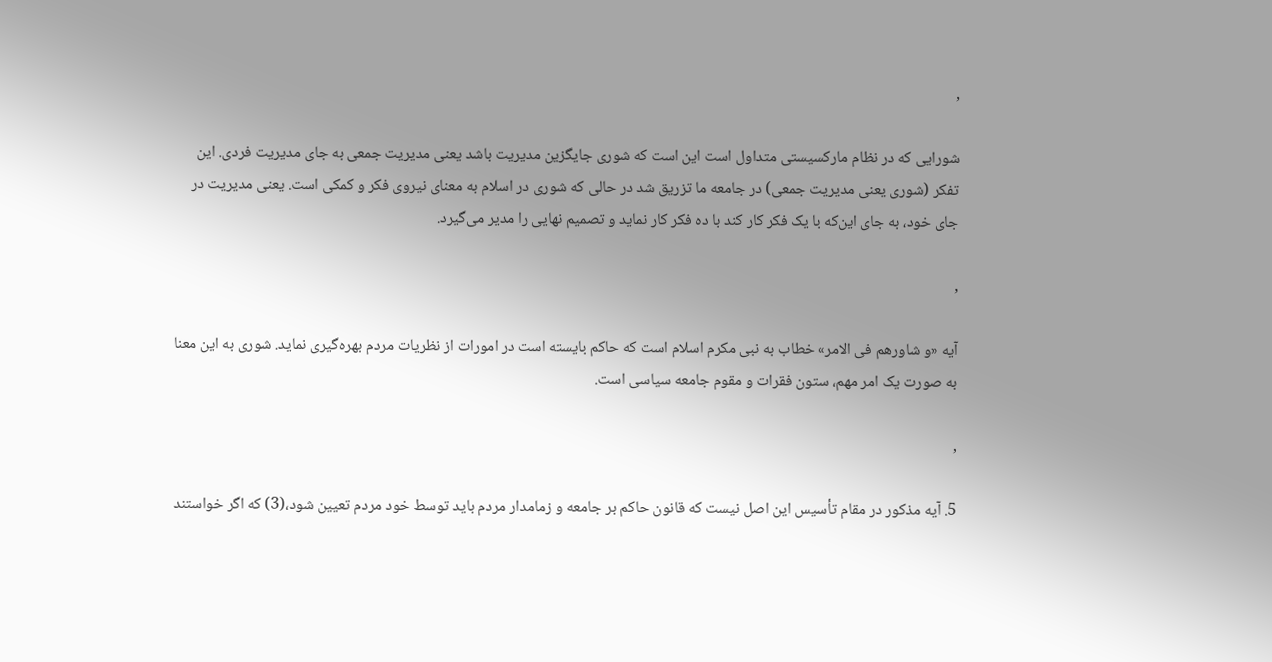,

شورایی که در نظام مارکسیستی متداول است این است که شوری جایگزین مدیریت باشد یعنی مدیریت جمعی به جای مدیریت فردی. این تفکر (شوری یعنی مدیریت جمعی) در جامعه ما تزریق شد در حالی که شوری در اسلام به معنای نیروی فکر و کمکی است. یعنی مدیریت در جای خود، به جای این‌که با یک فکر کار کند با ده فکر کار نماید و تصمیم نهایی را مدیر می‌گیرد.

,

آیه «و شاورهم فی الامر» خطاب به نبی مکرم اسلام است که حاکم بایسته است در امورات از نظریات مردم بهره‌گیری نماید. شوری به این معنا به صورت یک امر مهم، ستون فقرات و مقوم جامعه سیاسی است.

,

5. آیه مذکور در مقام تأسیس این اصل نیست که قانون حاکم بر جامعه و زمامدار مردم باید توسط خود مردم تعیین شود،(3) که اگر خواستند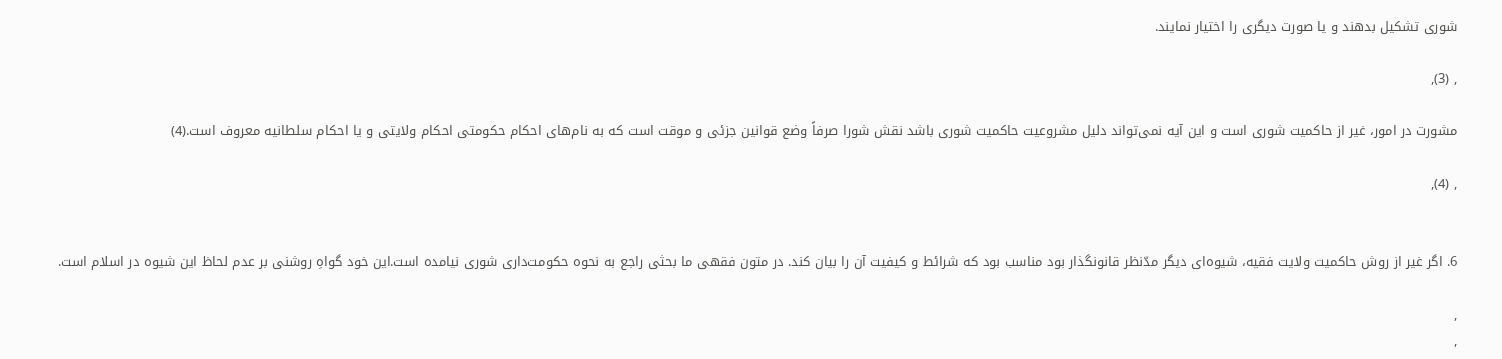شوری تشکیل بدهند و یا صورت دیگری را اختیار نمایند.

, (3),

مشورت در امور، غیر از حاکمیت شوری است و این آیه نمی‌تواند دلیل مشروعیت حاکمیت شوری باشد نقش شورا صرفاً وضع قوانین جزئی و موقت است که به نام‌های احکام حکومتی احکام ولایتی و یا احکام سلطانیه معروف است.(4)

, (4),


6. اگر غیر از روش حاکمیت ولایت فقیه، شیوه‌ای دیگر مدّنظر قانونگذار بود مناسب بود که شرائط و کیفیت آن را بیان کند. در متون فقهی ما بحثی راجع به نحوه حکومت‌داری شوری نیامده است.این خود گواهِ روشنی بر عدم لحاظ این شیوه در اسلام است.

,
,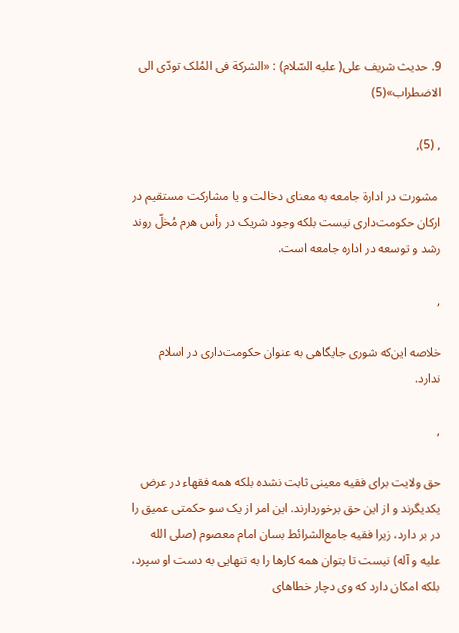9. حدیث شریف علی( علیه السّلام) : «الشرکة فی المُلک تودّی الی الاضطراب»(5)

, (5),

 مشورت در ادارة جامعه به معنای دخالت و یا مشارکت مستقیم در ارکان حکومت‌داری نیست بلکه وجود شریک در رأس هرم مُخلّ روند رشد و توسعه در اداره جامعه است.

,

خلاصه این‌که شوری جایگاهی به عنوان حکومت‌داری در اسلام ندارد.

,

حق ولایت برای فقیه معینی ثابت نشده بلکه همه فقهاء در عرض یکدیگرند و از این حق برخوردارند. این امر از یک سو حکمتی عمیق را در بر دارد، زیرا فقیه جامع‌الشرائط بسان امام معصوم (صلی الله علیه و آله) نیست تا بتوان همه کارها را به تنهایی به دست او سپرد، بلکه امکان دارد که وی دچار خطاهای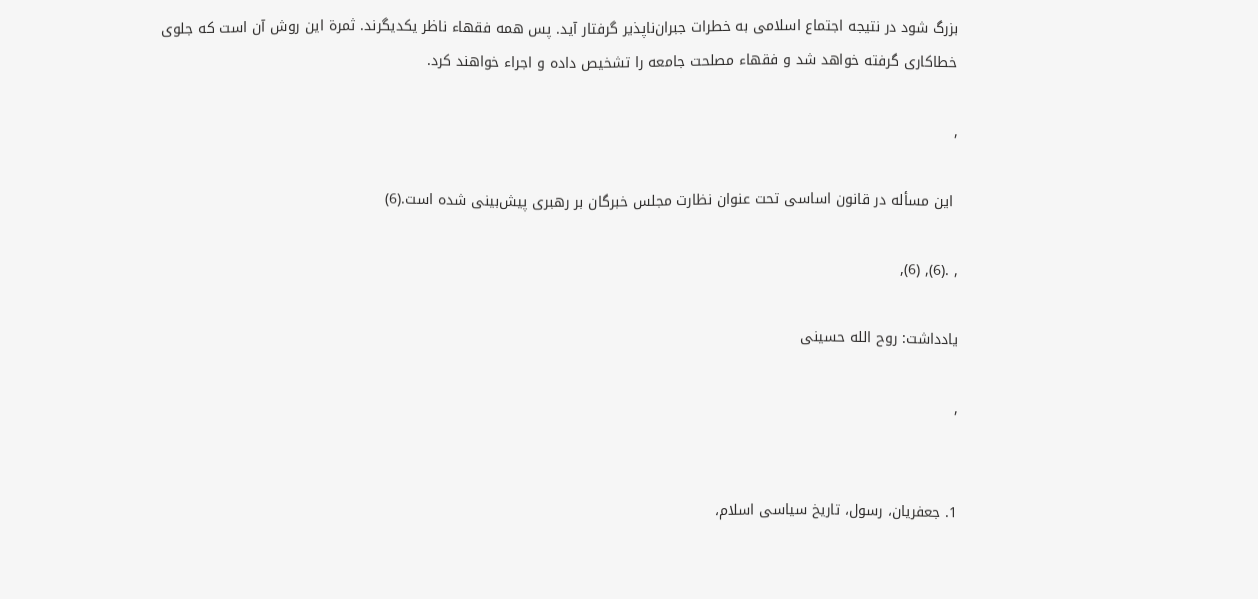بزرگ شود در نتیجه اجتماع اسلامی به خطرات جبران‌ناپذیر گرفتار آید. پس همه فقهاء ناظر یکدیگرند. ثمرة این روش آن است که جلوی خطاکاری گرفته خواهد شد و فقهاء مصلحت جامعه را تشخیص داده و اجراء خواهند کرد.

,

 این مسأله در قانون اساسی تحت عنوان نظارت مجلس خبرگان بر رهبری پیش‌بینی شده است.(6)

, .(6), (6),

یادداشت: روح الله حسینی

,


1. جعفریان، رسول، تاریخ سیاسی اسلام،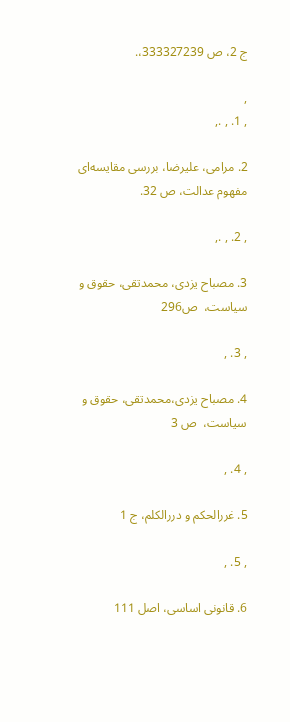ج 2، ص 333327239،.

,
, 1. , .,

2. مرامی، علیرضا، بررسی مقایسه‌ای مفهوم عدالت، ص 32.

, 2. , .,

3. مصباح یزدی، محمدتقی، حقوق و سیاست،  ص296

, 3. ,

4. مصباح یزدی،‌محمدتقی، حقوق و سیاست،  ص 3

, 4. ,

5. غررالحکم و دررالکلم، ج 1

, 5. ,

6. قانونی اساسی، اصل 111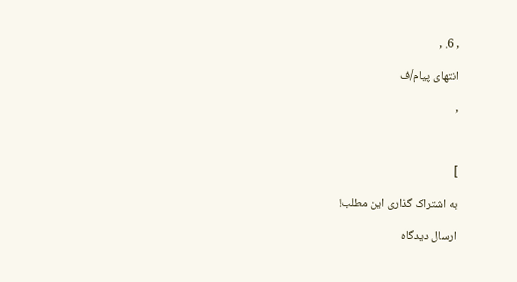, 6. ,

انتهای پیام/ف

,



]

به اشتراک گذاری این مطلب!

ارسال دیدگاه